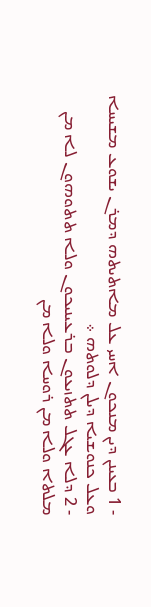- 1 ܒܥܝܢܢ ܕܝܢ ܡܢܟܘܢ ܐܚܝ ܥܠ ܡܐܬܝܬܗ ܕܡܪܢ ܝܫܘܥ ܡܫܝܚܐ ܘܥܠ ܟܢܘܫܝܐ ܕܝܠܢ ܕܠܘܬܗ ܀
- 2 ܕܠܐ ܥܓܠ ܬܬܙܝܥܘܢ ܒܪܥܝܢܝܟܘܢ ܘܠܐ ܬܬܘܗܘܢ ܠܐ ܡܢ ܡܠܬܐ ܘܠܐ ܡܢ ܪܘܚܐ ܘܠܐ ܡܢ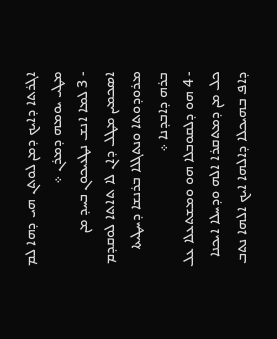ܐܓܪܬܐ ܕܐܝܟ ܕܡܢ ܠܘܬܢ ܗܝ ܕܗܐ ܠܡ ܡܛܝ ܝܘܡܗ ܕܡܪܢ ܀
- 3 ܠܡܐ ܐܢܫ ܢܛܥܝܟܘܢ ܒܚܕ ܡܢ ܐܤܟܡܝܢ ܡܛܠ ܕܐܢ ܠܐ ܬܐܬܐ ܠܘܩܕܡ ܡܪܘܕܘܬܐ ܘܢܬܓܠܐ ܒܪܢܫܐ ܕܚܛܝܬܐ ܒܪܗ ܕܐܒܕܢܐ ܀
- 4 ܗܘ ܕܠܩܘܒܠܐ ܗܘ ܘܡܫܬܥܠܐ ܥܠ ܟܠ ܡܢ ܕܡܬܩܪܐ ܐܠܗ ܘܕܚܠܐ ܐܝܟܢܐ ܕܐܦ ܒܗܝܟܠܐ ܕܐܠܗܐ ܐܝܟ ܐܠܗܐ ܢܬܒ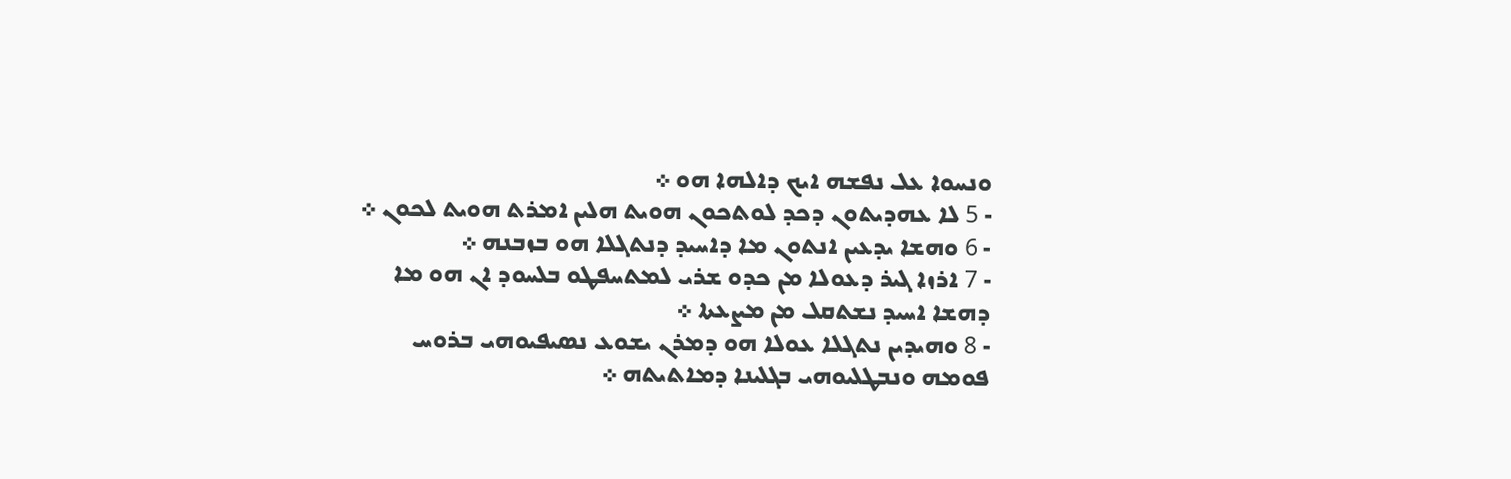ܘܢܚܘܐ ܥܠ ܢܦܫܗ ܐܝܟ ܕܐܠܗܐ ܗܘ ܀
- 5 ܠܐ ܥܗܕܝܬܘܢ ܕܟܕ ܠܘܬܟܘܢ ܗܘܝܬ ܗܠܝܢ ܐܡܪܬ ܗܘܝܬ ܠܟܘܢ ܀
- 6 ܘܗܫܐ ܝܕܥܝܢ ܐܢܬܘܢ ܡܐ ܕܐܚܝܕ ܕܢܬܓܠܐ ܗܘ ܒܙܒܢܗ ܀
- 7 ܐܪܙܐ ܓܝܪ ܕܥܘܠܐ ܡܢ ܟܕܘ ܫܪܝ ܠܡܬܚܦܛܘ ܒܠܚܘܕ ܐܢ ܗܘ ܡܐ ܕܗܫܐ ܐܚܝܕ ܢܫܬܩܠ ܡܢ ܡܨܥܬܐ ܀
- 8 ܘܗܝܕܝܢ ܢܬܓܠܐ ܥܘܠܐ ܗܘ ܕܡܪܢ ܝܫܘܥ ܢܤܝܦܝܘܗܝ ܒܪܘܚ ܦܘܡܗ ܘܢܒܛܠܝܘܗܝ ܒܓܠܝܢܐ ܕܡܐܬܝܬܗ ܀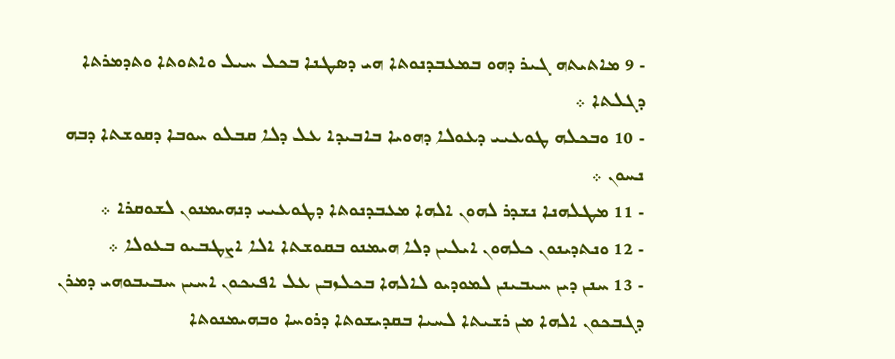- 9 ܡܐܬܝܬܗ ܓܝܪ ܕܗܘ ܒܡܥܒܕܢܘܬܐ ܗܝ ܕܤܛܢܐ ܒܟܠ ܚܝܠ ܘܐܬܘܬܐ ܘܬܕܡܪܬܐ ܕܓܠܬܐ ܀
- 10 ܘܒܟܠܗ ܛܘܥܝܝ ܕܥܘܠܐ ܕܗܘܝܐ ܒܐܒܝܕܐ ܥܠ ܕܠܐ ܩܒܠܘ ܚܘܒܐ ܕܩܘܫܬܐ ܕܒܗ ܢܚܘܢ ܀
- 11 ܡܛܠܗܢܐ ܢܫܕܪ ܠܗܘܢ ܐܠܗܐ ܡܥܒܕܢܘܬܐ ܕܛܘܥܝܝ ܕܢܗܝܡܢܘܢ ܠܫܘܩܪܐ ܀
- 12 ܘܢܬܕܝܢܘܢ ܟܠܗܘܢ ܐܝܠܝܢ ܕܠܐ ܗܝܡܢܘ ܒܩܘܫܬܐ ܐܠܐ ܐܨܛܒܝܘ ܒܥܘܠܐ ܀
- 13 ܚܢܢ ܕܝܢ ܚܝܒܝܢܢ ܠܡܘܕܝܘ ܠܐܠܗܐ ܒܟܠܙܒܢ ܥܠ ܐܦܝܟܘܢ ܐܚܝܢ ܚܒܝܒܘܗܝ ܕܡܪܢ ܕܓܒܟܘܢ ܐܠܗܐ ܡܢ ܪܫܝܬܐ ܠܚܝܐ ܒܩܕܝܫܘܬܐ ܕܪܘܚܐ ܘܒܗܝܡܢܘܬܐ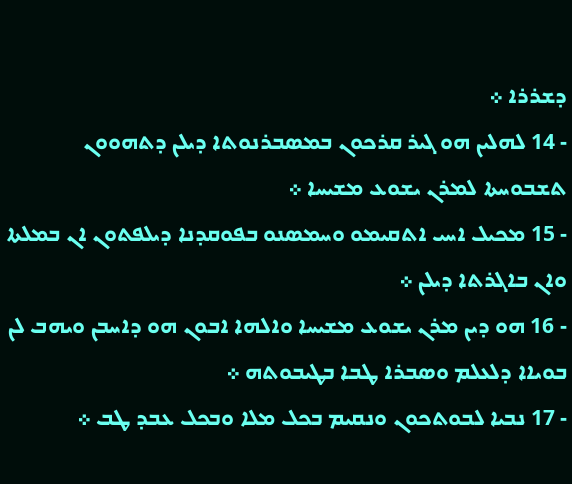ܕܫܪܪܐ ܀
- 14 ܠܗܠܝܢ ܗܘ ܓܝܪ ܩܪܟܘܢ ܒܡܤܒܪܢܘܬܐ ܕܝܠܢ ܕܬܗܘܘܢ ܬܫܒܘܚܬܐ ܠܡܪܢ ܝܫܘܥ ܡܫܝܚܐ ܀
- 15 ܡܟܝܠ ܐܚܝ ܐܬܩܝܡܘ ܘܚܡܤܢܘ ܒܦܘܩܕܢܐ ܕܝܠܦܬܘܢ ܐܢ ܒܡܠܬܐ ܘܐܢ ܒܐܓܪܬܐ ܕܝܠܢ ܀
- 16 ܗܘ ܕܝܢ ܡܪܢ ܝܫܘܥ ܡܫܝܚܐ ܘܐܠܗܐ ܐܒܘܢ ܗܘ ܕܐܚܒܢ ܘܝܗܒ ܠܢ ܒܘܝܐܐ ܕܠܥܠܡ ܘܤܒܪܐ ܛܒܐ ܒܛܝܒܘܬܗ ܀
- 17 ܢܒܝܐ ܠܒܘܬܟܘܢ ܘܢܩܝܡ ܒܟܠ ܡܠܐ ܘܒܟܠ ܥܒܕ ܛܒ ܀